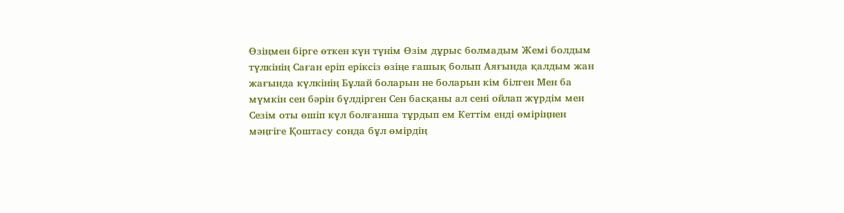Өзіңмен бірге өткен күн түнім Өзім дұрыс болмадым Жемі болдым түлкінің Саған еріп еріксіз өзіңе ғашық болып Аяғында қалдым жан жағында күлкінің Бұлай боларын не боларын кім білген Мен ба мүмкін сен бәрін бүлдірген Сен басқаны ал сені ойлап жүрдім мен Сезім оты өшіп күл болғанша тұрдып ем Кеттім енді өміріңнен мәңгіге Қоштасу сонда бұл өмірдің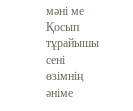мәні ме Қосып тұрайышы сені өзімнің әніме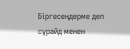Біргесеңдерме деп сұрайд менен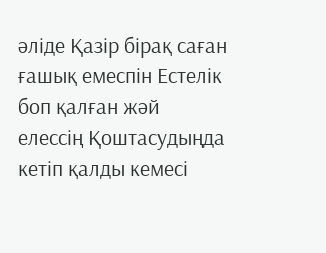әліде Қазір бірақ саған ғашық емеспін Естелік боп қалған жәй елессің Қоштасудыңда кетіп қалды кемесі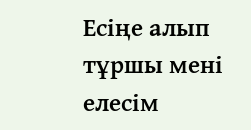Есіңе алып тұршы мені елесім